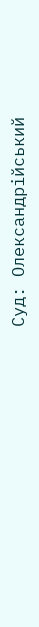Суд: Олександрійський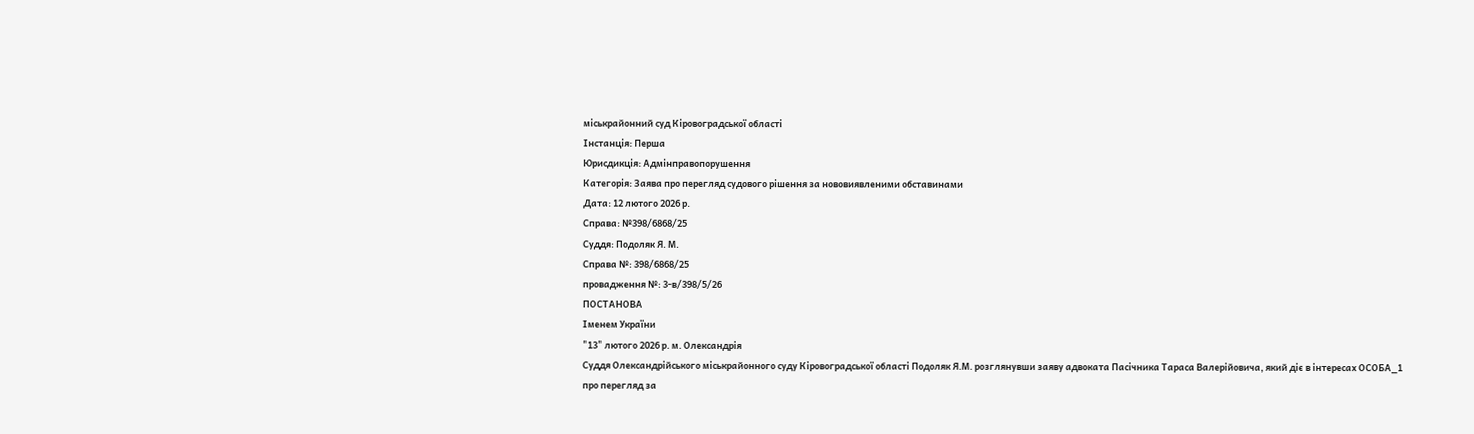міськрайонний суд Кіровоградської області
Інстанція: Перша
Юрисдикція: Адмінправопорушення
Категорія: Заява про перегляд судового рішення за нововиявленими обставинами
Дата: 12 лютого 2026 р.
Справа: №398/6868/25
Суддя: Подоляк Я. М.
Справа №: 398/6868/25
провадження №: 3-в/398/5/26
ПОСТАНОВА
Іменем України
"13" лютого 2026 р. м. Олександрія
Суддя Олександрійського міськрайонного суду Кіровоградської області Подоляк Я.М. розглянувши заяву адвоката Пасічника Тараса Валерійовича, який діє в інтересах ОСОБА_1 про перегляд за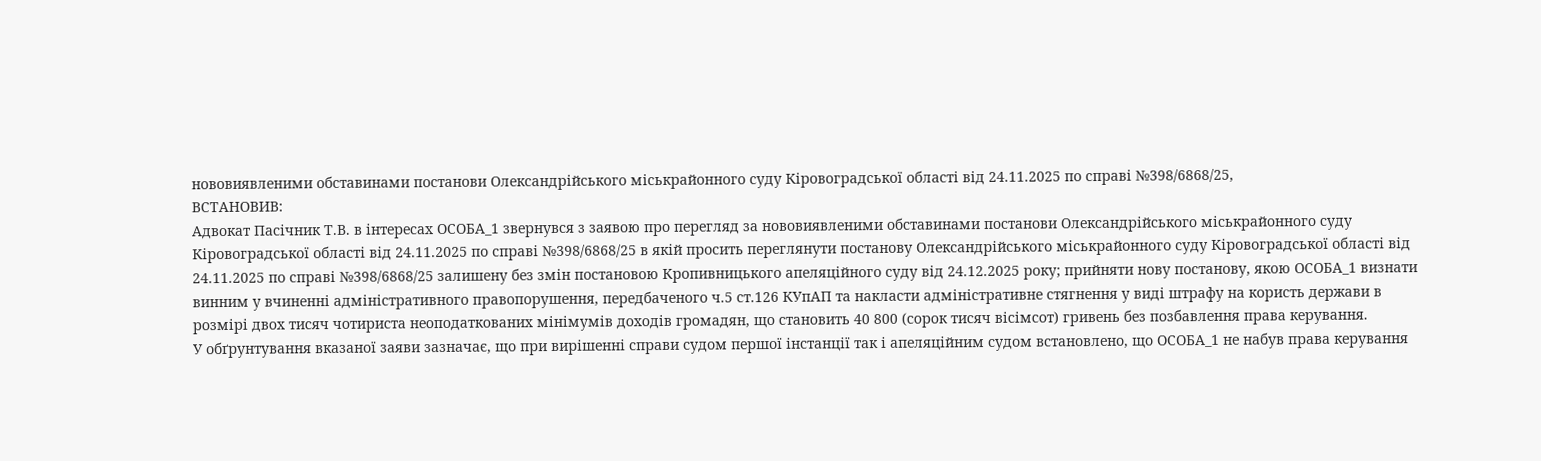нововиявленими обставинами постанови Олександрійського міськрайонного суду Кіровоградської області від 24.11.2025 по справі №398/6868/25,
ВСТАНОВИВ:
Адвокат Пасічник Т.В. в інтересах ОСОБА_1 звернувся з заявою про перегляд за нововиявленими обставинами постанови Олександрійського міськрайонного суду Кіровоградської області від 24.11.2025 по справі №398/6868/25 в якій просить переглянути постанову Олександрійського міськрайонного суду Кіровоградської області від 24.11.2025 по справі №398/6868/25 залишену без змін постановою Кропивницького апеляційного суду від 24.12.2025 року; прийняти нову постанову, якою ОСОБА_1 визнати винним у вчиненні адміністративного правопорушення, передбаченого ч.5 ст.126 КУпАП та накласти адміністративне стягнення у виді штрафу на користь держави в розмірі двох тисяч чотириста неоподаткованих мінімумів доходів громадян, що становить 40 800 (сорок тисяч вісімсот) гривень без позбавлення права керування.
У обґрунтування вказаної заяви зазначає, що при вирішенні справи судом першої інстанції так і апеляційним судом встановлено, що ОСОБА_1 не набув права керування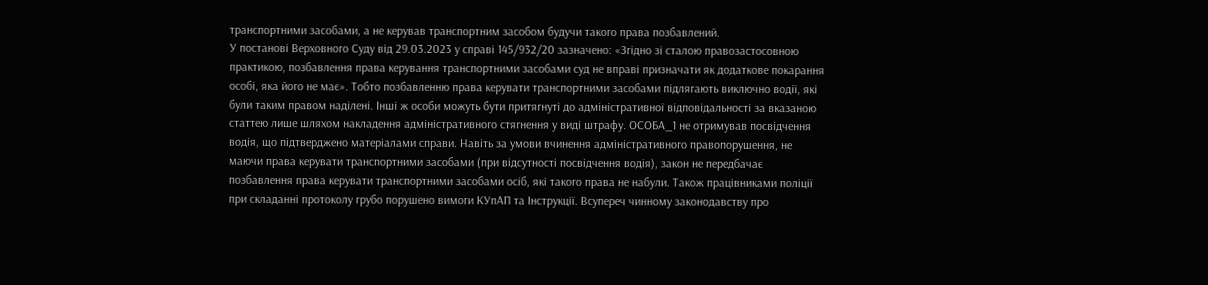транспортними засобами, а не керував транспортним засобом будучи такого права позбавлений.
У постанові Верховного Суду від 29.03.2023 у справі 145/932/20 зазначено: «Згідно зі сталою правозастосовною практикою, позбавлення права керування транспортними засобами суд не вправі призначати як додаткове покарання особі, яка його не має». Тобто позбавленню права керувати транспортними засобами підлягають виключно водії, які були таким правом наділені. Інші ж особи можуть бути притягнуті до адміністративної відповідальності за вказаною статтею лише шляхом накладення адміністративного стягнення у виді штрафу. ОСОБА_1 не отримував посвідчення водія, що підтверджено матеріалами справи. Навіть за умови вчинення адміністративного правопорушення, не маючи права керувати транспортними засобами (при відсутності посвідчення водія), закон не передбачає позбавлення права керувати транспортними засобами осіб, які такого права не набули. Також працівниками поліції при складанні протоколу грубо порушено вимоги КУпАП та Інструкції. Всупереч чинному законодавству про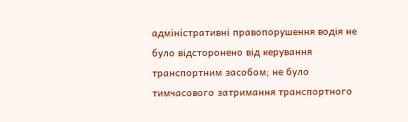адміністративні правопорушення водія не було відсторонено від керування транспортним засобом; не було тимчасового затримання транспортного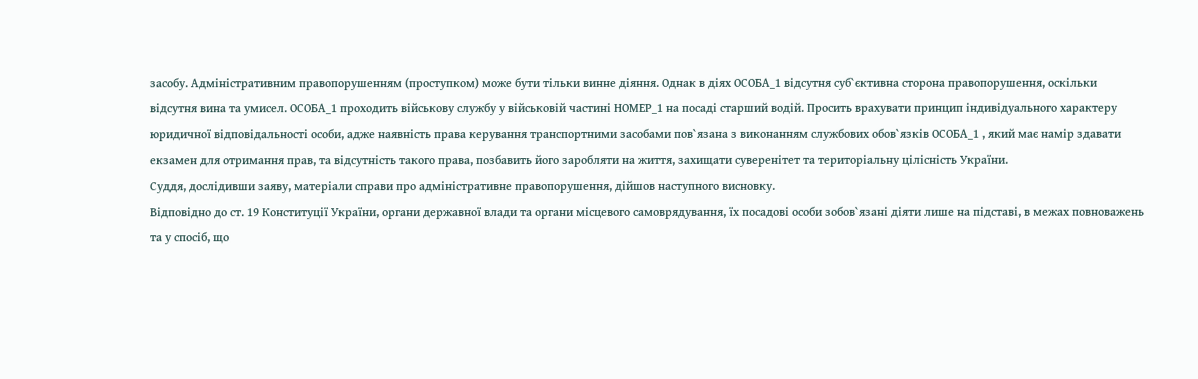засобу. Адміністративним правопорушенням (проступком) може бути тільки винне діяння. Однак в діях ОСОБА_1 відсутня суб`єктивна сторона правопорушення, оскільки відсутня вина та умисел. ОСОБА_1 проходить військову службу у військовій частині НОМЕР_1 на посаді старший водій. Просить врахувати принцип індивідуального характеру юридичної відповідальності особи, адже наявність права керування транспортними засобами пов`язана з виконанням службових обов`язків ОСОБА_1 , який має намір здавати екзамен для отримання прав, та відсутність такого права, позбавить його заробляти на життя, захищати суверенітет та територіальну цілісність України.
Суддя, дослідивши заяву, матеріали справи про адміністративне правопорушення, дійшов наступного висновку.
Відповідно до ст. 19 Конституції України, органи державної влади та органи місцевого самоврядування, їх посадові особи зобов`язані діяти лише на підставі, в межах повноважень та у спосіб, що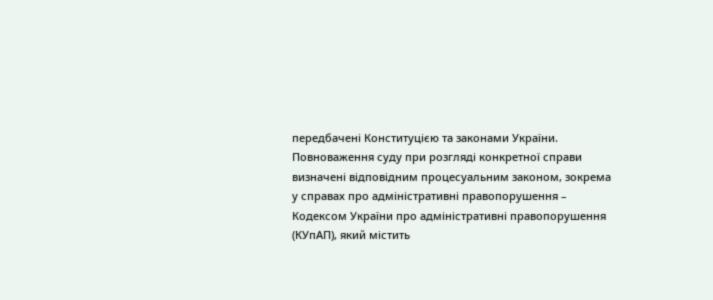передбачені Конституцією та законами України.
Повноваження суду при розгляді конкретної справи визначені відповідним процесуальним законом, зокрема у справах про адміністративні правопорушення – Кодексом України про адміністративні правопорушення (КУпАП), який містить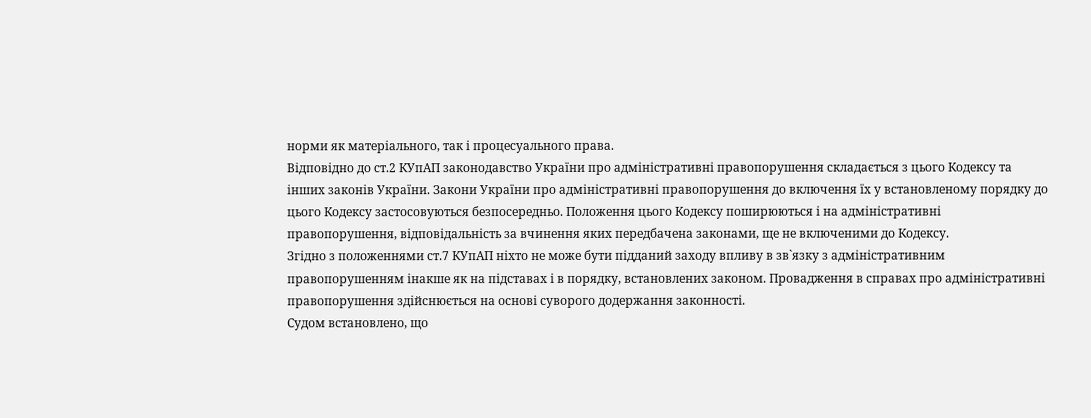норми як матеріального, так і процесуального права.
Відповідно до ст.2 КУпАП законодавство України про адміністративні правопорушення складається з цього Кодексу та інших законів України. Закони України про адміністративні правопорушення до включення їх у встановленому порядку до цього Кодексу застосовуються безпосередньо. Положення цього Кодексу поширюються і на адміністративні правопорушення, відповідальність за вчинення яких передбачена законами, ще не включеними до Кодексу.
Згідно з положеннями ст.7 КУпАП ніхто не може бути підданий заходу впливу в зв`язку з адміністративним правопорушенням інакше як на підставах і в порядку, встановлених законом. Провадження в справах про адміністративні правопорушення здійснюється на основі суворого додержання законності.
Судом встановлено, що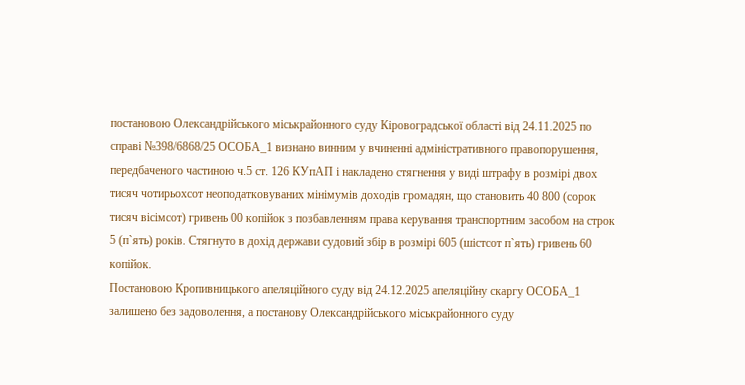постановою Олександрійського міськрайонного суду Кіровоградської області від 24.11.2025 по справі №398/6868/25 ОСОБА_1 визнано винним у вчиненні адміністративного правопорушення, передбаченого частиною ч.5 ст. 126 КУпАП і накладено стягнення у виді штрафу в розмірі двох тисяч чотирьохсот неоподатковуваних мінімумів доходів громадян, що становить 40 800 (сорок тисяч вісімсот) гривень 00 копійок з позбавленням права керування транспортним засобом на строк 5 (п`ять) років. Стягнуто в дохід держави судовий збір в розмірі 605 (шістсот п`ять) гривень 60 копійок.
Постановою Кропивницького апеляційного суду від 24.12.2025 апеляційну скаргу ОСОБА_1 залишено без задоволення, а постанову Олександрійського міськрайонного суду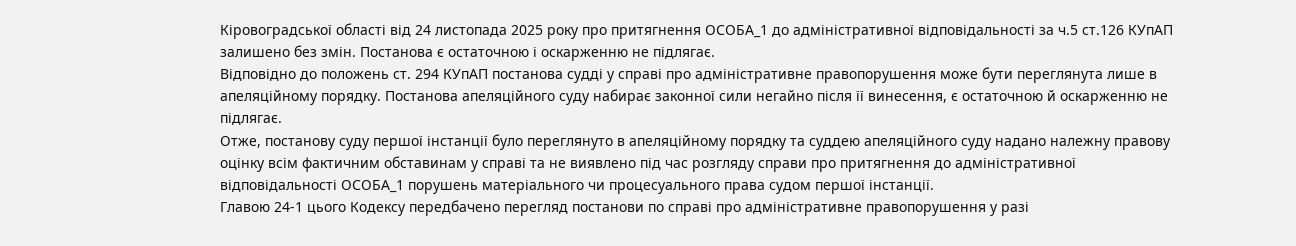Кіровоградської області від 24 листопада 2025 року про притягнення ОСОБА_1 до адміністративної відповідальності за ч.5 ст.126 КУпАП залишено без змін. Постанова є остаточною і оскарженню не підлягає.
Відповідно до положень ст. 294 КУпАП постанова судді у справі про адміністративне правопорушення може бути переглянута лише в апеляційному порядку. Постанова апеляційного суду набирає законної сили негайно після її винесення, є остаточною й оскарженню не підлягає.
Отже, постанову суду першої інстанції було переглянуто в апеляційному порядку та суддею апеляційного суду надано належну правову оцінку всім фактичним обставинам у справі та не виявлено під час розгляду справи про притягнення до адміністративної відповідальності ОСОБА_1 порушень матеріального чи процесуального права судом першої інстанції.
Главою 24-1 цього Кодексу передбачено перегляд постанови по справі про адміністративне правопорушення у разі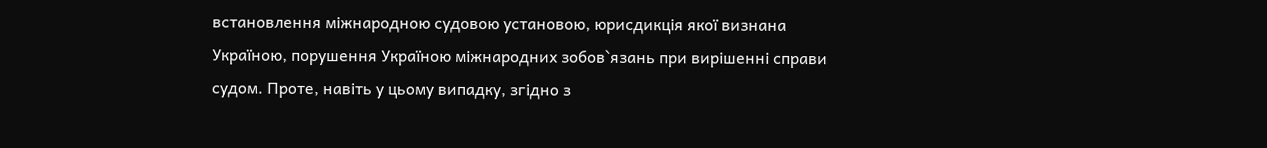встановлення міжнародною судовою установою, юрисдикція якої визнана Україною, порушення Україною міжнародних зобов`язань при вирішенні справи судом. Проте, навіть у цьому випадку, згідно з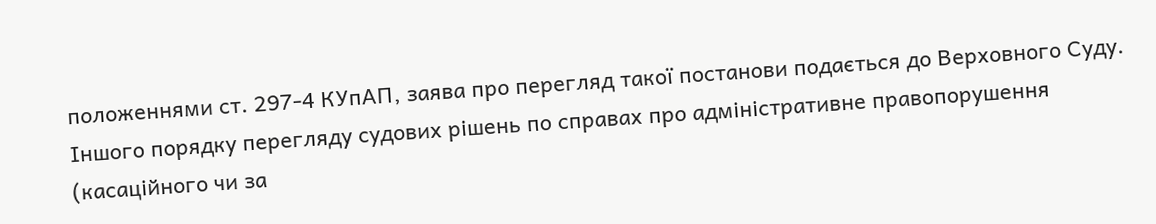положеннями ст. 297-4 КУпАП, заява про перегляд такої постанови подається до Верховного Суду.
Іншого порядку перегляду судових рішень по справах про адміністративне правопорушення (касаційного чи за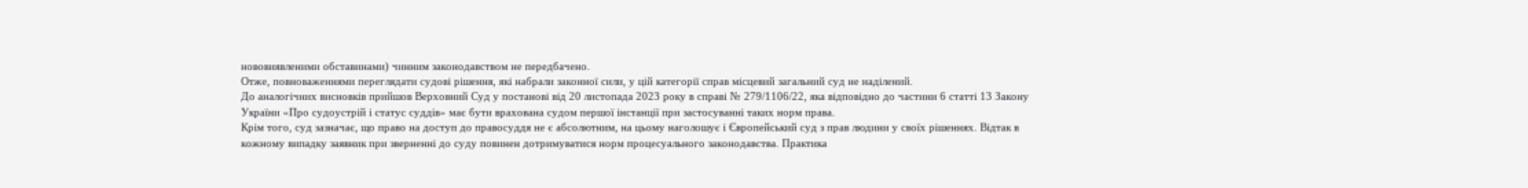нововиявленими обставинами) чинним законодавством не передбачено.
Отже, повноваженнями переглядати судові рішення, які набрали законної сили, у цій категорії справ місцевий загальний суд не наділений.
До аналогічних висновків прийшов Верховний Суд у постанові від 20 листопада 2023 року в справі № 279/1106/22, яка відповідно до частини 6 статті 13 Закону України «Про судоустрій і статус суддів» має бути врахована судом першої інстанції при застосуванні таких норм права.
Крім того, суд зазначає, що право на доступ до правосуддя не є абсолютним, на цьому наголошує і Європейський суд з прав людини у своїх рішеннях. Відтак в кожному випадку заявник при зверненні до суду повинен дотримуватися норм процесуального законодавства. Практика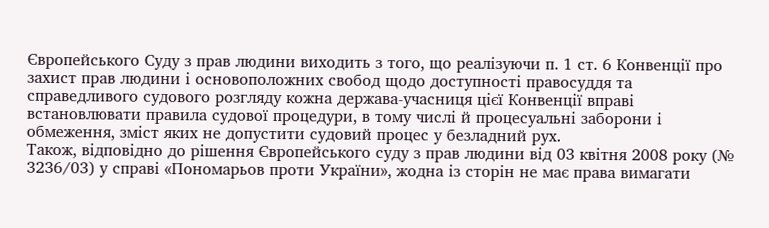Європейського Суду з прав людини виходить з того, що реалізуючи п. 1 ст. 6 Конвенції про захист прав людини і основоположних свобод щодо доступності правосуддя та справедливого судового розгляду кожна держава-учасниця цієї Конвенції вправі встановлювати правила судової процедури, в тому числі й процесуальні заборони і обмеження, зміст яких не допустити судовий процес у безладний рух.
Також, відповідно до рішення Європейського суду з прав людини від 03 квітня 2008 року (№ 3236/03) у справі «Пономарьов проти України», жодна із сторін не має права вимагати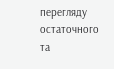перегляду остаточного та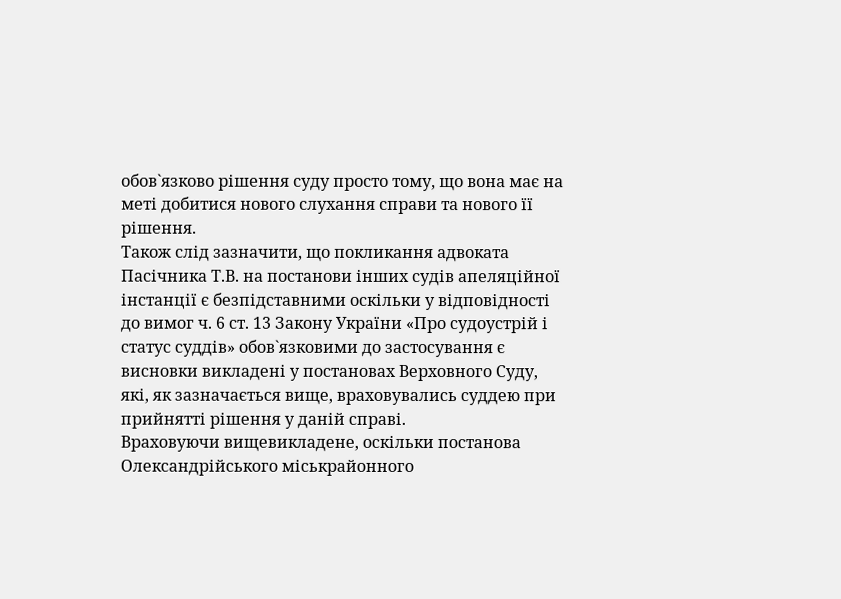обов`язково рішення суду просто тому, що вона має на меті добитися нового слухання справи та нового її рішення.
Також слід зазначити, що покликання адвоката Пасічника Т.В. на постанови інших судів апеляційної інстанції є безпідставними оскільки у відповідності до вимог ч. 6 ст. 13 Закону України «Про судоустрій і статус суддів» обов`язковими до застосування є висновки викладені у постановах Верховного Суду, які, як зазначається вище, враховувались суддею при прийнятті рішення у даній справі.
Враховуючи вищевикладене, оскільки постанова Олександрійського міськрайонного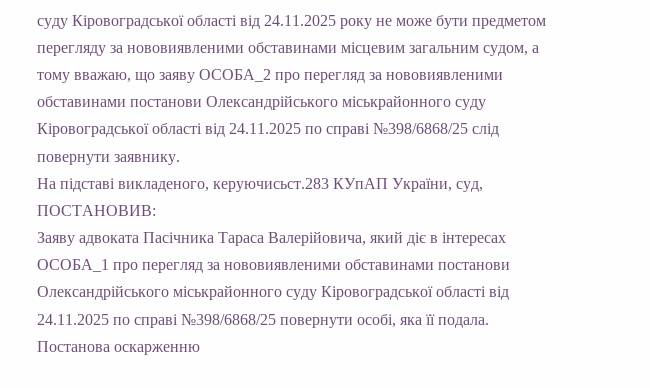суду Кіровоградської області від 24.11.2025 року не може бути предметом перегляду за нововиявленими обставинами місцевим загальним судом, а тому вважаю, що заяву ОСОБА_2 про перегляд за нововиявленими обставинами постанови Олександрійського міськрайонного суду Кіровоградської області від 24.11.2025 по справі №398/6868/25 слід повернути заявнику.
На підставі викладеного, керуючисьст.283 КУпАП України, суд,
ПОСТАНОВИВ:
Заяву адвоката Пасічника Тараса Валерійовича, який діє в інтересах ОСОБА_1 про перегляд за нововиявленими обставинами постанови Олександрійського міськрайонного суду Кіровоградської області від 24.11.2025 по справі №398/6868/25 повернути особі, яка її подала.
Постанова оскарженню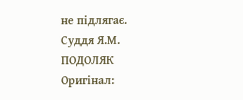не підлягає.
Суддя Я.М. ПОДОЛЯК
Оригінал: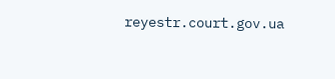reyestr.court.gov.ua